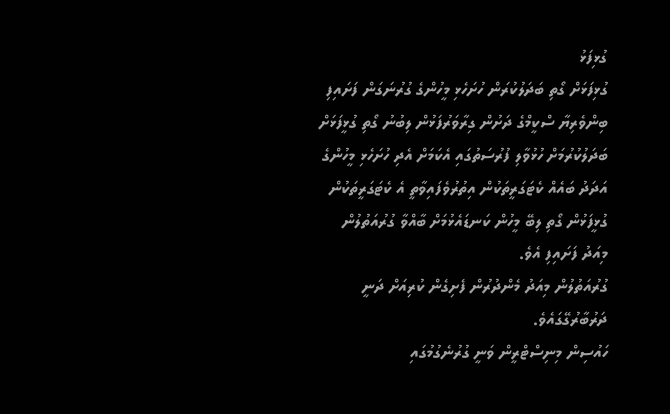ގުޅިފަޅު
ގުޅިފަޅަށް ގޯތި ބަދަލުކުރަން ހުށަހެޅި މީހުންގެ ގުރުނަގަން ފަށައިފި
ބިންވެރިޔާ ސްކީމްގެ ދަށުން ގިރާވަރުފަޅުން ލިބުނު ގޯތި ގުޅީފަޅަށް ބަދަލުކުރުމަށް ހުޅުވާލި ފުރުސަތުގައި އެކަމަށް އެދި ހުށަހެޅި މީހުންގެ އަދަދު ބައެއް ކެޓަގަރީތަކުން އިތުރުވެފައިވާތީ އެ ކެޓަގަރީތަކުން ގުޅީފަޅުން ގޯތި ލިބޭ މީހުން ކަނޑައެޅުމަށް ބާއްވާ ގުރުއަތުލުން މިއަދު ފަށައިފި އެވެ.
ގުރުއަތުލުން މިއަދު މެންދުރުން ފެށިގެން ކުރިއަށް ދަނީ ދަރުބާރުގޭގައެވެ.
ހައުސިން މިނިސްޓްރީން ވަނީ ގުރުނެގުމުގައި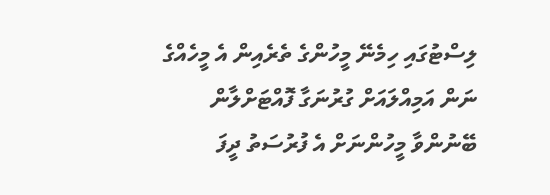ލިސްޓުގައި ހިމެނޭ މީހުންގެ ތެރެއިން އެ މީހެއްގެ ނަން އަމިއްލައަށް ގުރުނަގާ ފޮއްޓަށްލާން ބޭނުންވާ މީހުންނަށް އެ ފުރުސަތު ދީފަ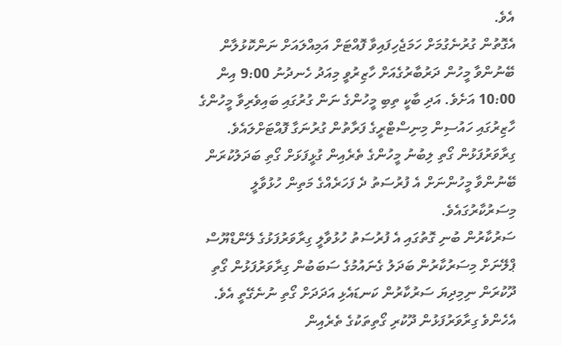އެވެ.
އެގޮތުން ގުރުނެގުމަށް ހަމަޖެހިފައިވާ ފޮއްޓަށް އަމިއްލައަށް ނަންކޮޅުލާން ބޭނުންވާ މީހުން ދަރުބާރުގެއަށް ހާޒިރުވީ މިއަދު ހެނދުނު 9:00 އިން 10:00 އަށެވެ. އަދި ބާކީ ތިބި މީހުންގެ ނަން ގުރުގައި ބައިވެރިވާ މީހުންގެ ހާޒިރުގައި ހައުސިން މިނިސްޓްރީގެ ފަރާތުން ގުރުނަގާ ފޮއްޓަށްލައެވެ.
ގިރާވަރުފަޅުން ގޯތި ލިބުނު މީހުންގެ ތެރެއިން ގުޅީފަޅަށް ގޯތި ބަދަލުކުރަން ބޭނުންވާ މީހުންނަށް އެ ފުރުސަތު ދެ ފަހަރެއްގެ މަތިން ހުޅުވާލީ މިސަރުކާރުގައެވެ.
ސަރުކާރުން ބުނި ގޮތުގައި އެ ފުރުސަތު ހުޅުވާލީ ގިރާވަރުފަޅުގެ ލޭންޑްޔޫސް ޕްލޭނަށް މިސަރުކާރުން ބަދަލު ގެނައުމުގެ ސަބަބުން ގިރާވަރުފަޅުން ގޯތި ދޫކުރަން ނިމިދިޔަ ސަރުކާރުން ކަނޑައެޅި އަދަދަށް ގޯތި ނުނެގޭތީ އެވެ. އެހެންވެ ގިރާވަރުފަޅުން ދޫކުރި ގޯތިތަކުގެ ތެރެއިން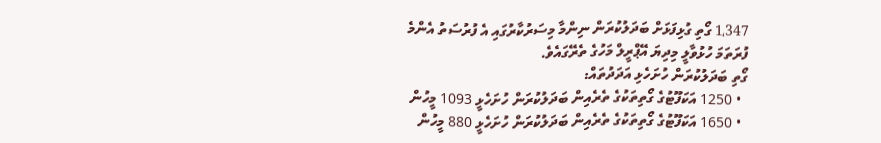1،347 ގޯތި ގުޅިފަޅަށް ބަދަލުކުރަން ނިންމާ މިސަރުކާރުގައި އެ ފުރުސަތު އެންމެ ފުރަތަމަ ހުޅުވާލީ މިދިޔަ އޭޕްރީލް މަހުގެ ތެރޭގައެވެ.
ގޯތި ބަދަލުކުރަން ހުށަހެޅި އަދަދުތައް:
  • 1250 އަކަފޫޓުގެ ގޯތިތަކުގެ ތެރެއިން ބަދަލުކުރަން ހުށަހެޅީ 1093 މީހުން
  • 1650 އަކަފޫޓުގެ ގޯތިތަކުގެ ތެރެއިން ބަދަލުކުރަން ހުށަހެޅީ 880 މީހުން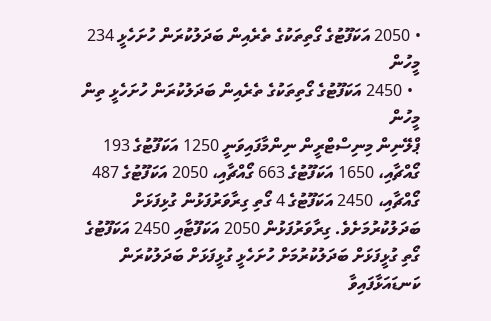• 2050 އަކަފޫޓުގެ ގޯތިތަކުގެ ތެރެއިން ބަދަލުކުރަން ހުށަހެޅީ 234 މީހުން
  • 2450 އަކަފޫޓުގެ ގޯތިތަކުގެ ތެރެއިން ބަދަލުކުރަން ހުށަހެޅީ ތިން މީހުން
ޕްލޭނިން މިނިސްޓްރީން ނިންމާފައިވަނީ 1250 އަކަފޫޓުގެ 193 ގޯއްޗާއި، 1650 އަކަފޫޓުގެ 663 ގޯއްޗާއި، 2050 އަކަފޫޓުގެ 487 ގޯއްޗާއި، 2450 އަކަފޫޓުގެ 4 ގޯތި ގިރާވަރުފަޅުން ގުޅިފަޅަށް ބަދަލުކުރުމަށެވެ. ގިރާވަރުފަޅުން 2050 އަކަފޫޓާއި 2450 އަކަފޫޓުގެ ގޯތި ގުޅީފަޅަށް ބަދަލުކުރުމަށް ހުށަހެޅީ ގުޅީފަޅަށް ބަދަލުކުރަން ކަނޑައަޅާފައިވާ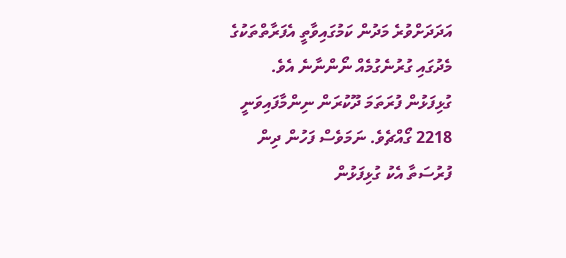އަދަދަށްވުރެ މަދުން ކަމުގައިވާތީ އެފަރާތްތަކުގެ މެދުގައި ގުރުނެގުމެއް ނޯންނާނެ އެވެ.
ގުޅިފަޅުން ފުރަތަމަ ދޫކުރަން ނިންމާފައިވަނީ 2218 ގޯއްޗެވެ. ނަމަވެސް ފަހުން ދިން ފުރުސަތާ އެކު ގުޅިފަޅުން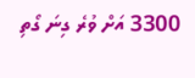3300 އަށް ވުރެ ގިނަ ގޯތި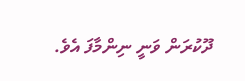ދޫކުރަން ވަނީ ނިންމާފަ އެވެ.